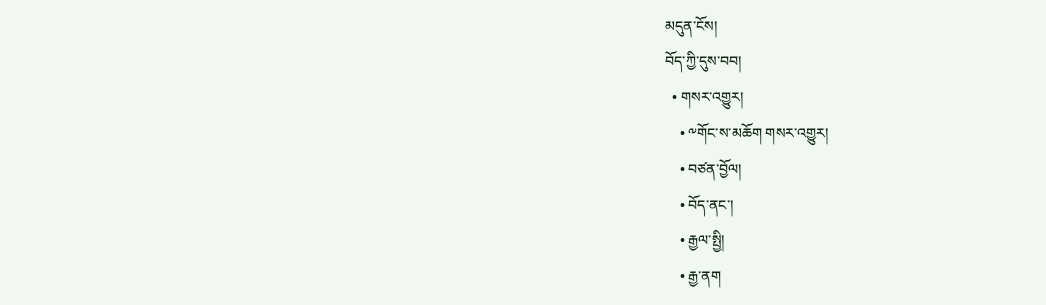མདུན་ངོས།
བོད་ཀྱི་དུས་བབ།
  • གསར་འགྱུར།
    • ༸གོང་ས་མཆོག གསར་འགྱུར།
    • བཙན་བྱོལ།
    • བོད་ནང་།
    • རྒྱལ་སྤྱི།
    • རྒྱ་ནག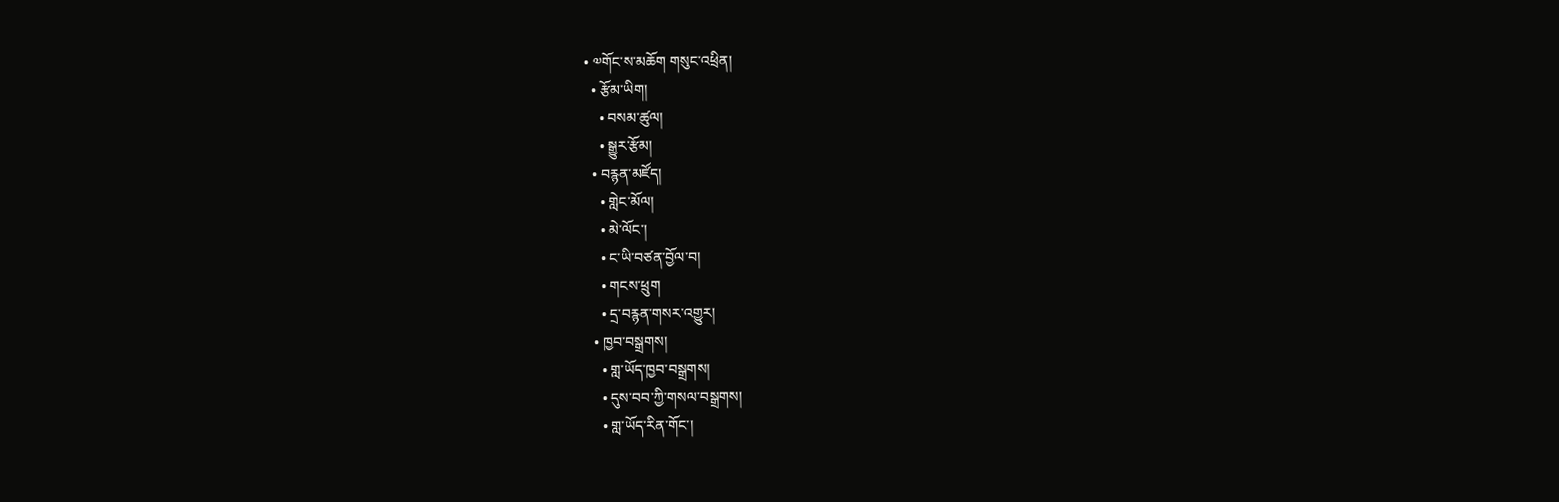• ༧གོང་ས་མཆོག གསུང་འཕྲིན།
  • རྩོམ་ཡིག།
    • བསམ་ཚུལ།
    • སྒྱུར་རྩོམ།
  • བརྙན་མཛོད།
    • གླེང་མོལ།
    • མེ་ལོང་།
    • ང་ཡི་བཙན་བྱོལ་བ།
    • གངས་ཕྲུག
    • དྲ་བརྙན་གསར་འགྱུར།
  • ཁྱབ་བསྒྲགས།
    • གླ་ཡོད་ཁྱབ་བསྒྲགས།
    • དུས་བབ་ཀྱི་གསལ་བསྒྲགས།
    • གླ་ཡོད་རིན་གོང་།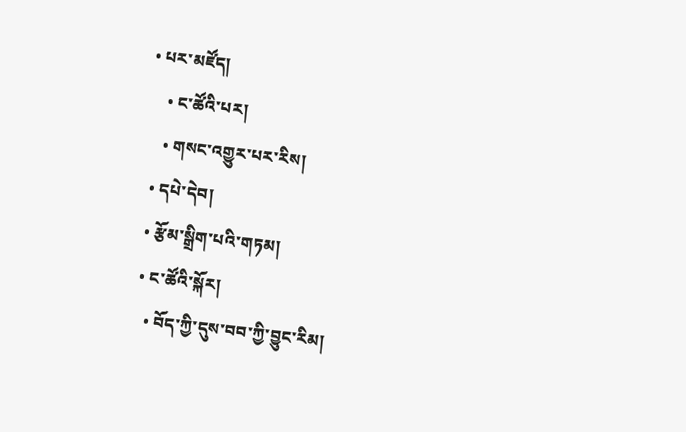• པར་མཛོད།
    • ང་ཚོའི་པར།
    • གསང་འགྱུར་པར་རིས།
  • དཔེ་དེབ།
  • རྩོམ་སྒྲིག་པའི་གཏམ།
  • ང་ཚོའི་སྐོར།
    • བོད་ཀྱི་དུས་བབ་ཀྱི་བྱུང་རིམ།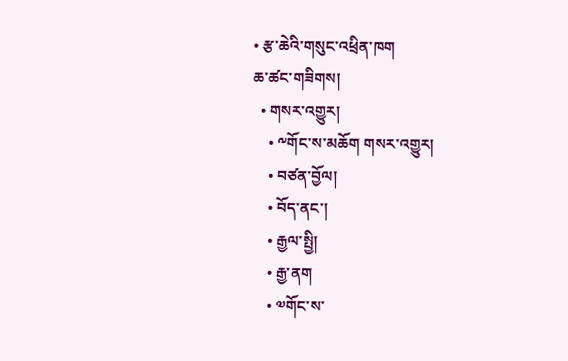• རྩ་ཆེའི་གསུང་འཕྲིན་ཁག
ཆ་ཚང་གཟིགས།
  • གསར་འགྱུར།
    • ༸གོང་ས་མཆོག གསར་འགྱུར།
    • བཙན་བྱོལ།
    • བོད་ནང་།
    • རྒྱལ་སྤྱི།
    • རྒྱ་ནག
    • ༧གོང་ས་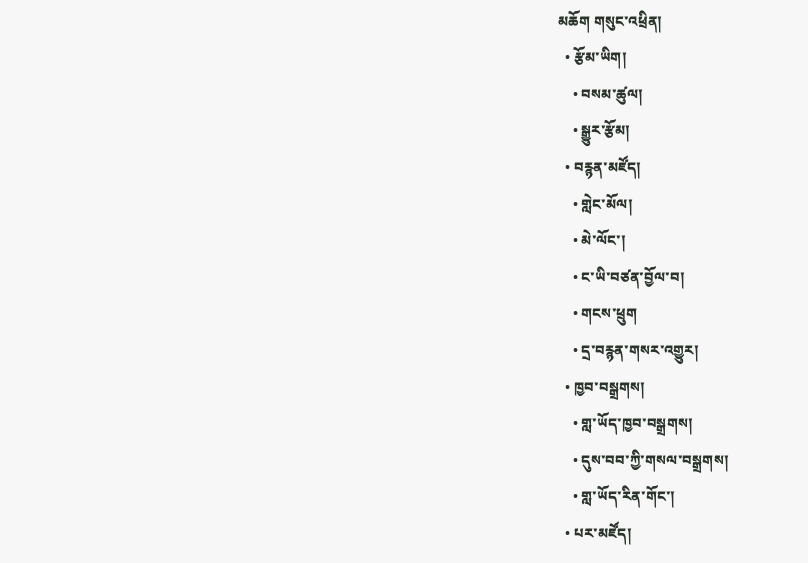མཆོག གསུང་འཕྲིན།
  • རྩོམ་ཡིག།
    • བསམ་ཚུལ།
    • སྒྱུར་རྩོམ།
  • བརྙན་མཛོད།
    • གླེང་མོལ།
    • མེ་ལོང་།
    • ང་ཡི་བཙན་བྱོལ་བ།
    • གངས་ཕྲུག
    • དྲ་བརྙན་གསར་འགྱུར།
  • ཁྱབ་བསྒྲགས།
    • གླ་ཡོད་ཁྱབ་བསྒྲགས།
    • དུས་བབ་ཀྱི་གསལ་བསྒྲགས།
    • གླ་ཡོད་རིན་གོང་།
  • པར་མཛོད།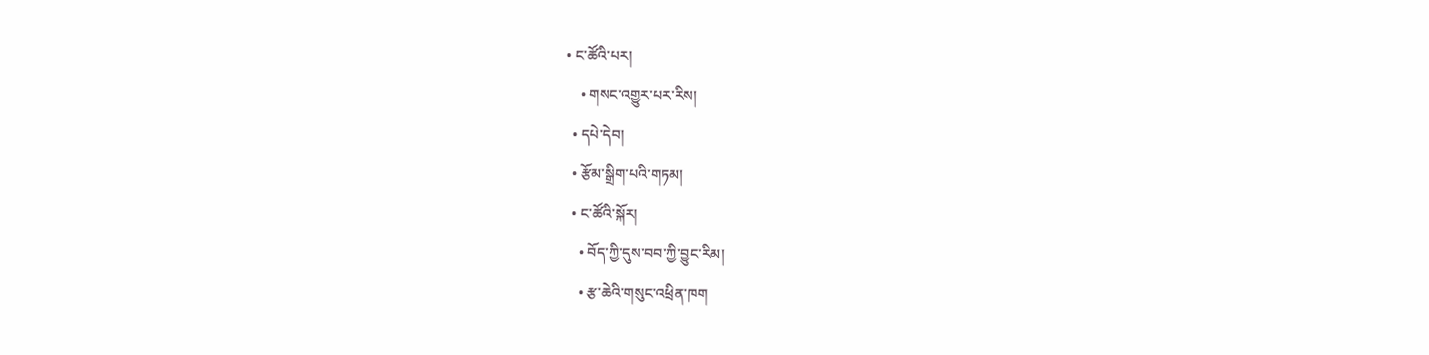• ང་ཚོའི་པར།
    • གསང་འགྱུར་པར་རིས།
  • དཔེ་དེབ།
  • རྩོམ་སྒྲིག་པའི་གཏམ།
  • ང་ཚོའི་སྐོར།
    • བོད་ཀྱི་དུས་བབ་ཀྱི་བྱུང་རིམ།
    • རྩ་ཆེའི་གསུང་འཕྲིན་ཁག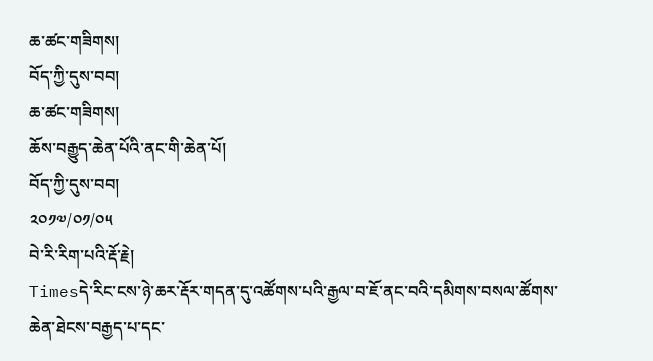ཆ་ཚང་གཟིགས།
བོད་ཀྱི་དུས་བབ།
ཆ་ཚང་གཟིགས།
ཆོས་བརྒྱུད་ཆེན་པོའི་ནང་གི་ཆེན་པོ།
བོད་ཀྱི་དུས་བབ།
༢༠༡༧/༠༡/༠༥
བེ་རི་རིག་པའི་རྡོ་རྗེ།
Timesདེ་རིང་ངས་ཉེ་ཆར་རྡོར་གདན་དུ་འཚོགས་པའི་རྒྱལ་བ་ཇོ་ནང་བའི་དམིགས་བསལ་ཚོགས་ཆེན་ཐེངས་བརྒྱད་པ་དང་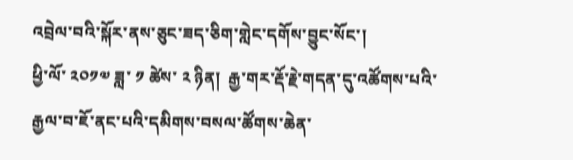འབྲེལ་བའི་སྐོར་ནས་ཅུང་ཟད་ཅིག་གླེང་དགོས་བྱུང་སོང་།
ཕྱི་ལོ་ ༢༠༡༧ ཟླ་ ༡ ཚེས་ ༢ ཉིན།  རྒྱ་གར་རྡོ་རྗེ་གདན་དུ་འཚོགས་པའི་རྒྱལ་བ་ཇོ་ནང་པའི་དམིགས་བསལ་ཚོགས་ཆེན་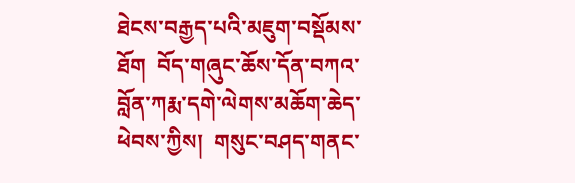ཐེངས་བརྒྱད་པའི་མཇུག་བསྡོམས་ཐོག  བོད་གཞུང་ཆོས་དོན་བཀའ་བློན་ཀརྨ་དགེ་ལེགས་མཆོག་ཆེད་ཕེབས་ཀྱིས།  གསུང་བཤད་གནང་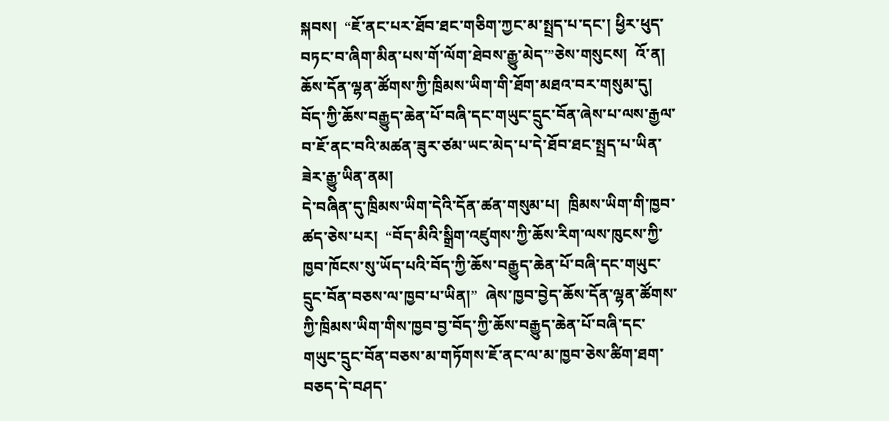སྐབས།  “ཇོ་ནང་པར་ཐོབ་ཐང་གཅིག་ཀྱང་མ་སྤྲད་པ་དང་། ཕྱིར་ཕུད་བཏང་བ་ཞིག་མིན་པས་གོ་ལོག་ཐེབས་རྒྱུ་མེད་”ཅེས་གསུངས།  འོ་ན།  ཆོས་དོན་ལྷན་ཚོགས་ཀྱི་ཁྲིམས་ཡིག་གི་ཐོག་མཐའ་བར་གསུམ་དུ།  བོད་ཀྱི་ཆོས་བརྒྱུད་ཆེན་པོ་བཞི་དང་གཡུང་དྲུང་བོན་ཞེས་པ་ལས་རྒྱལ་བ་ཇོ་ནང་བའི་མཚན་ཟུར་ཙམ་ཡང་མེད་པ་དེ་ཐོབ་ཐང་སྤྲད་པ་ཡིན་ཟེར་རྒྱུ་ཡིན་ནམ།
དེ་བཞིན་དུ་ཁྲིམས་ཡིག་དེའི་དོན་ཚན་གསུམ་པ།  ཁྲིམས་ཡིག་གི་ཁྱབ་ཚད་ཅེས་པར།  “བོད་མིའི་སྒྲིག་འཛུགས་ཀྱི་ཆོས་རིག་ལས་ཁུངས་ཀྱི་ཁྱབ་ཁོངས་སུ་ཡོད་པའི་བོད་ཀྱི་ཆོས་བརྒྱུད་ཆེན་པོ་བཞི་དང་གཡུང་དྲུང་བོན་བཅས་ལ་ཁྱབ་པ་ཡིན།”  ཞེས་ཁྱབ་བྱེད་ཆོས་དོན་ལྷན་ཚོགས་ཀྱི་ཁྲིམས་ཡིག་གིས་ཁྱབ་བྱ་བོད་ཀྱི་ཆོས་བརྒྱུད་ཆེན་པོ་བཞི་དང་གཡུང་དྲུང་བོན་བཅས་མ་གཏོགས་ཇོ་ནང་ལ་མ་ཁྱབ་ཅེས་ཚིག་ཐག་བཅད་དེ་བཤད་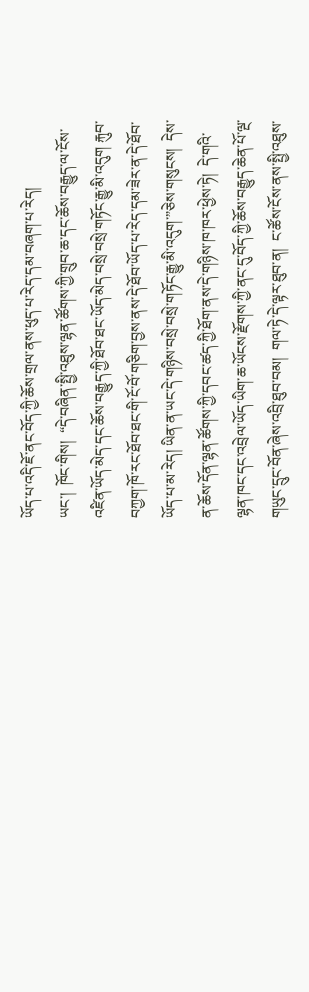ཡོད་པ་འདི་ཇོ་ནང་བོད་ཀྱི་ཆོས་གྲལ་ནས་ཕུད་པ་རེད་དམ་བཞག་པ་རེད།
ཡང་།  ཁོང་གིས།  “དེ་བཞིན་སྤྱི་འཐུས་ལྷན་ཚོགས་ཀྱི་གྲུབ་ཆ་དང་ཆོས་བརྒྱུད་ལ་ངོས་འཛིན་ཡོད་མེད་དང་ཆོས་བརྒྱུད་ཀྱི་ཐོབ་ཐང་ཡོད་མེད་བསྲེ་བསྲེ་གཏོང་རྒྱུ་མི་འདུག རྐུབ་བཀྱག་ཁོ་རང་ཐོབ་ཐང་གི་ངོ་བོ་གཅིག་བྱས་ནས་དེ་ཐོབ་ཡོད་པ་རེད་དམ་ཟེར་ན་དེ་ཐོབ་ཡོད་པ་མ་རེད། ཡིན་ན་ཡང་དེ་གཉིས་བསྲེ་བསྲེ་གཏོང་རྒྱུ་མི་འདུག་”ཅེས་གསུངས།  དེས་ན་ཆོས་དོན་ལྷན་ཚོགས་ཀྱི་དབང་ཚད་ཀྱི་ཐོག་ནས་དེ་གཉིས་ཁ་ཁར་ཕྱེས་ཏེ།  དེ་གའི་ལྷན་ཁང་དང་འབྲེལ་ཡོད་ཡིག་ཆ་ཡོངས་རྫོགས་ཀྱི་ནང་དུ་བོད་ཀྱི་ཆོས་བརྒྱུད་ཆེན་པོ་ལྔ་གཡུང་དྲུང་བོན་ཞེས་འབྲི་ཐུབ་བམ།  གལ་ཏེ་དེ་ལྟར་ཐུབ་ན།  ང་ཚོས་ངོས་ནས་སྤྱི་འཐུས་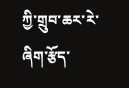ཀྱི་གྲུབ་ཆར་རེ་ཞིག་རྩོད་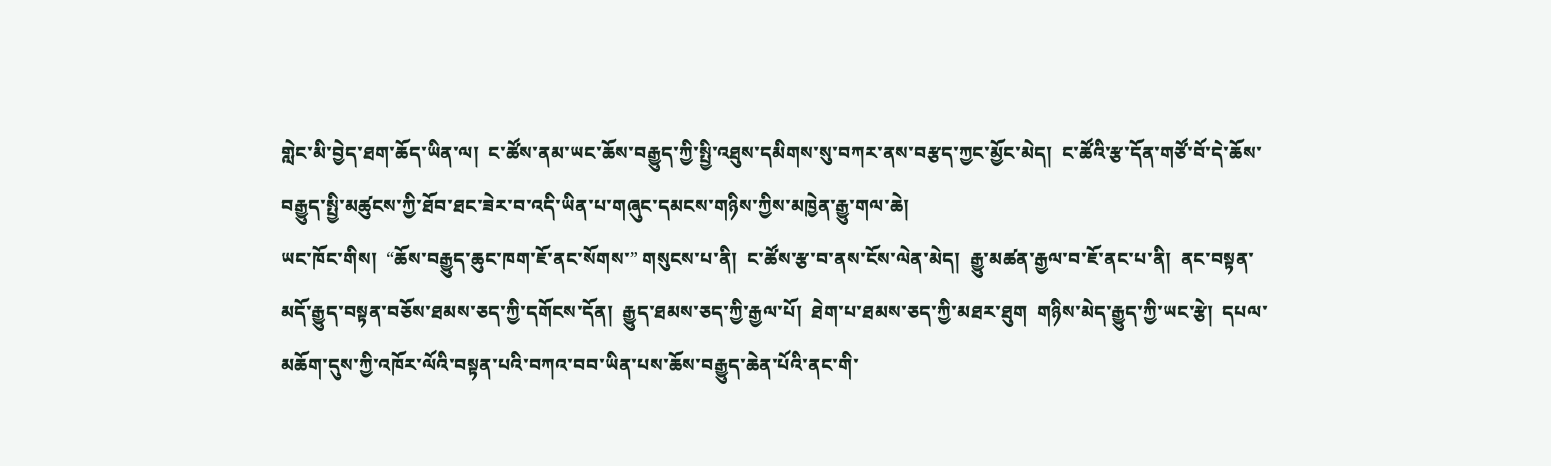གླེང་མི་བྱེད་ཐག་ཆོད་ཡིན་ལ།  ང་ཚོས་ནམ་ཡང་ཆོས་བརྒྱུད་ཀྱི་སྤྱི་འཐུས་དམིགས་སུ་བཀར་ནས་བརྩད་ཀྱང་མྱོང་མེད།  ང་ཚོའི་རྩ་དོན་གཙོ་བོ་དེ་ཆོས་བརྒྱུད་སྤྱི་མཚུངས་ཀྱི་ཐོབ་ཐང་ཟེར་བ་འདི་ཡིན་པ་གཞུང་དམངས་གཉིས་ཀྱིས་མཁྱེན་རྒྱུ་གལ་ཆེ།
ཡང་ཁོང་གིས།  “ཆོས་བརྒྱུད་ཆུང་ཁག་ཇོ་ནང་སོགས་” གསུངས་པ་ནི།  ང་ཚོས་རྩ་བ་ནས་ངོས་ལེན་མེད།  རྒྱུ་མཚན་རྒྱལ་བ་ཇོ་ནང་པ་ནི།  ནང་བསྟན་མདོ་རྒྱུད་བསྟན་བཅོས་ཐམས་ཅད་ཀྱི་དགོངས་དོན།  རྒྱུད་ཐམས་ཅད་ཀྱི་རྒྱལ་པོ།  ཐེག་པ་ཐམས་ཅད་ཀྱི་མཐར་ཐུག  གཉིས་མེད་རྒྱུད་ཀྱི་ཡང་རྩེ།  དཔལ་མཆོག་དུས་ཀྱི་འཁོར་ལོའི་བསྟན་པའི་བཀའ་བབ་ཡིན་པས་ཆོས་བརྒྱུད་ཆེན་པོའི་ནང་གི་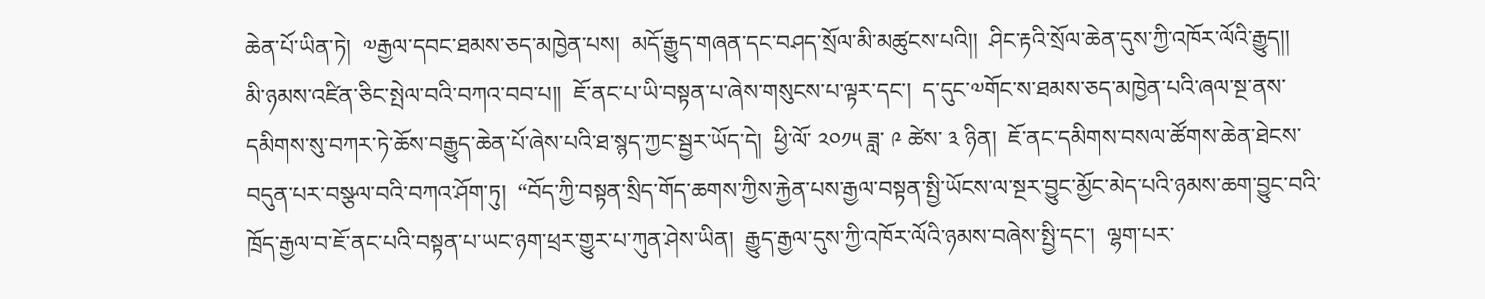ཆེན་པོ་ཡིན་ཏེ།  ༧རྒྱལ་དབང་ཐམས་ཅད་མཁྱེན་པས།  མདོ་རྒྱུད་གཞན་དང་བཤད་སྲོལ་མི་མཚུངས་པའི།།  ཤིང་རྟའི་སྲོལ་ཆེན་དུས་ཀྱི་འཁོར་ལོའི་རྒྱུད།།  མི་ཉམས་འཛིན་ཅིང་སྤེལ་བའི་བཀའ་བབ་པ།།  ཇོ་ནང་པ་ཡི་བསྟན་པ་ཞེས་གསུངས་པ་ལྟར་དང་།  ད་དུང་༧གོང་ས་ཐམས་ཅད་མཁྱེན་པའི་ཞལ་སྔ་ནས་དམིགས་སུ་བཀར་ཏེ་ཆོས་བརྒྱུད་ཆེན་པོ་ཞེས་པའི་ཐ་སྙད་ཀྱང་སྦྱར་ཡོད་དེ།  ཕྱི་ལོ་ ༢༠༡༥ ཟླ་ ༩ ཚེས་ ༣ ཉིན།  ཇོ་ནང་དམིགས་བསལ་ཚོགས་ཆེན་ཐེངས་བདུན་པར་བསྩལ་བའི་བཀའ་ཤོག་ཏུ།  “བོད་ཀྱི་བསྟན་སྲིད་གོད་ཆགས་ཀྱིས་རྐྱེན་པས་རྒྱལ་བསྟན་སྤྱི་ཡོངས་ལ་སྔར་བྱུང་མྱོང་མེད་པའི་ཉམས་ཆག་བྱུང་བའི་ཁྲོད་རྒྱལ་བ་ཇོ་ནང་པའི་བསྟན་པ་ཡང་ཉག་ཕྲར་གྱུར་པ་ཀུན་ཤེས་ཡིན།  རྒྱུད་རྒྱལ་དུས་ཀྱི་འཁོར་ལོའི་ཉམས་བཞེས་སྤྱི་དང་།  ལྷག་པར་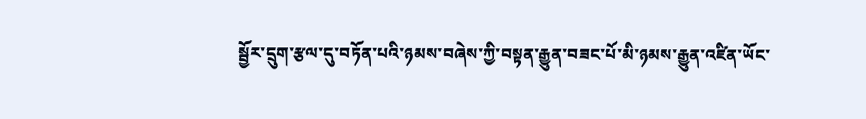སྦྱོར་དྲུག་རྩལ་དུ་བཏོན་པའི་ཉམས་བཞེས་ཀྱི་བསྟན་རྒྱུན་བཟང་པོ་མི་ཉམས་རྒྱུན་འཛིན་ཡོང་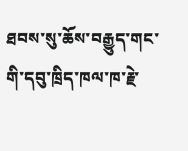ཐབས་སུ་ཆོས་བརྒྱུད་གང་གི་དབུ་ཁྲིད་ཁལ་ཁ་རྗེ་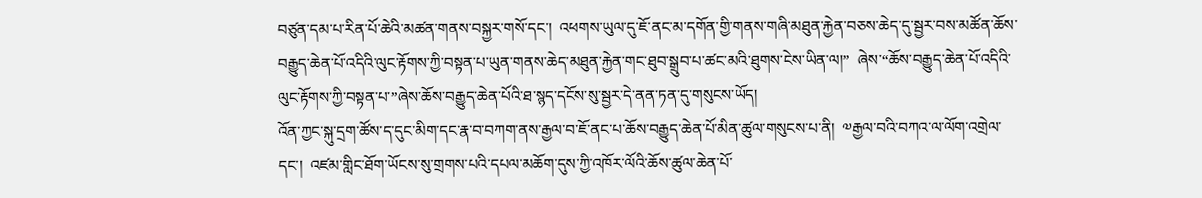བཙུན་དམ་པ་རིན་པོ་ཆེའི་མཚན་གནས་བསྐྱར་གསོ་དང་།  འཕགས་ཡུལ་དུ་ཇོ་ནང་མ་དགོན་གྱི་གནས་གཞི་མཐུན་རྐྱེན་བཅས་ཆེད་དུ་སྦྱར་བས་མཚོན་ཆོས་བརྒྱུད་ཆེན་པོ་འདིའི་ལུང་རྟོགས་ཀྱི་བསྟན་པ་ཡུན་གནས་ཆེད་མཐུན་རྐྱེན་གང་ཐུབ་སྒྲུབ་པ་ཚང་མའི་ཐུགས་ངེས་ཡིན་ལ།”  ཞེས་“ཆོས་བརྒྱུད་ཆེན་པོ་འདིའི་ལུང་རྟོགས་ཀྱི་བསྟན་པ་”ཞེས་ཆོས་བརྒྱུད་ཆེན་པོའི་ཐ་སྙད་དངོས་སུ་སྦྱར་དེ་ནན་ཏན་དུ་གསུངས་ཡོད།
འོན་ཀྱང་སྐུ་དྲག་ཚོས་ད་དུང་མིག་དང་རྣ་བ་བཀག་ནས་རྒྱལ་བ་ཇོ་ནང་པ་ཆོས་བརྒྱུད་ཆེན་པོ་མིན་ཚུལ་གསུངས་པ་ནི།  ༧རྒྱལ་བའི་བཀའ་ལ་ལོག་འགྲེལ་དང་།  འཛམ་གླིང་ཐོག་ཡོངས་སུ་གྲགས་པའི་དཔལ་མཆོག་དུས་ཀྱི་འཁོར་ལོའི་ཆོས་ཚུལ་ཆེན་པོ་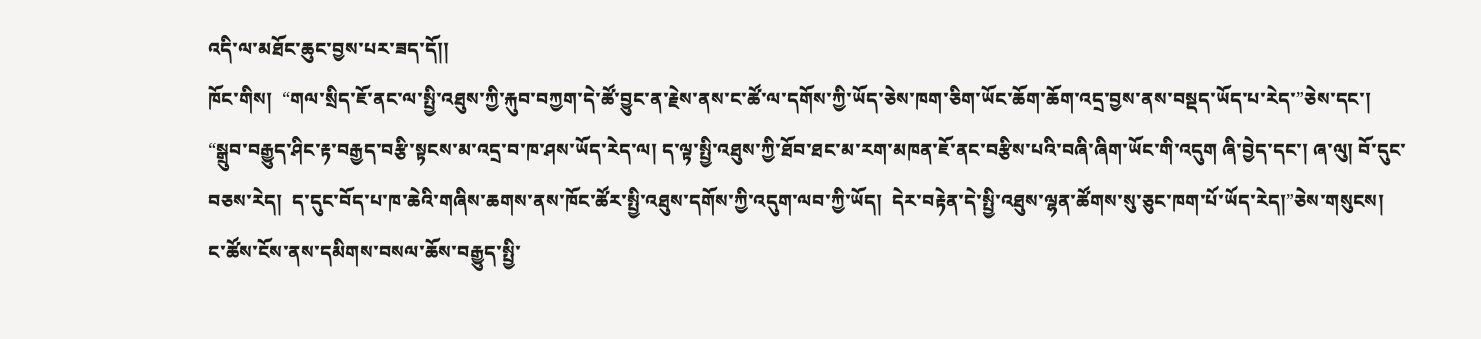འདི་ལ་མཐོང་ཆུང་བྱས་པར་ཟད་དོ།།
ཁོང་གིས།  “གལ་སྲིད་ཇོ་ནང་ལ་སྤྱི་འཐུས་ཀྱི་རྐུབ་བཀྱག་དེ་ཚོ་བྱུང་ན་རྗེས་ནས་ང་ཚོ་ལ་དགོས་ཀྱི་ཡོད་ཅེས་ཁག་ཅིག་ཡོང་ཆོག་ཆོག་འདྲ་བྱས་ནས་བསྡད་ཡོད་པ་རེད་”ཅེས་དང་།  “སྒྲུབ་བརྒྱུད་ཤིང་རྟ་བརྒྱད་བརྩི་སྟངས་མ་འདྲ་བ་ཁ་ཤས་ཡོད་རེད་ལ། ད་ལྟ་སྤྱི་འཐུས་ཀྱི་ཐོབ་ཐང་མ་རག་མཁན་ཇོ་ནང་བརྩིས་པའི་བཞི་ཞིག་ཡོང་གི་འདུག ཞི་བྱེད་དང་། ཞ་ལུ། བོ་དུང་བཅས་རེད།  ད་དུང་བོད་པ་ཁ་ཆེའི་གཞིས་ཆགས་ནས་ཁོང་ཚོར་སྤྱི་འཐུས་དགོས་ཀྱི་འདུག་ལབ་ཀྱི་ཡོད།  དེར་བརྟེན་དེ་སྤྱི་འཐུས་ལྷན་ཚོགས་སུ་ཅུང་ཁག་པོ་ཡོད་རེད།”ཅེས་གསུངས།
ང་ཚོས་ངོས་ནས་དམིགས་བསལ་ཆོས་བརྒྱུད་སྤྱི་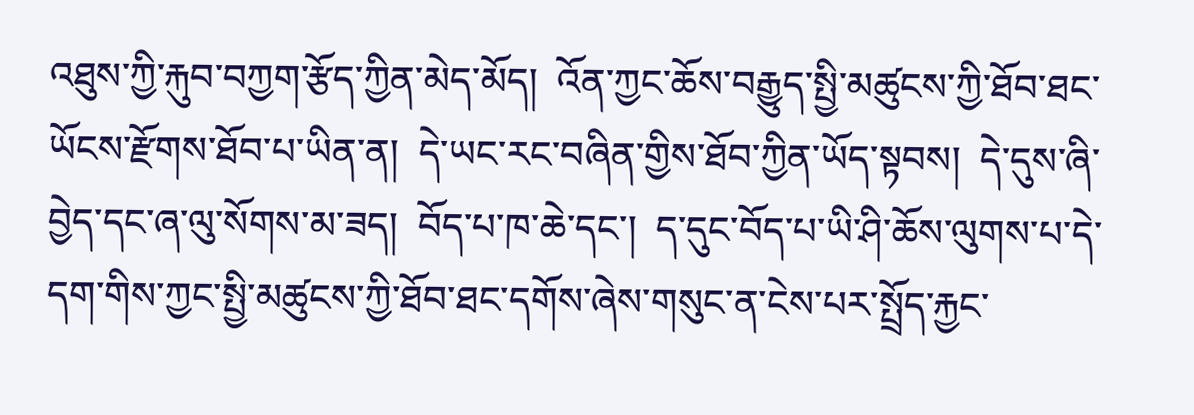འཐུས་ཀྱི་རྐུབ་བཀྱག་རྩོད་ཀྱིན་མེད་མོད།  འོན་ཀྱང་ཆོས་བརྒྱུད་སྤྱི་མཚུངས་ཀྱི་ཐོབ་ཐང་ཡོངས་རྫོགས་ཐོབ་པ་ཡིན་ན།  དེ་ཡང་རང་བཞིན་གྱིས་ཐོབ་ཀྱིན་ཡོད་སྟབས།  དེ་དུས་ཞི་བྱེད་དང་ཞ་ལུ་སོགས་མ་ཟད།  བོད་པ་ཁ་ཆེ་དང་།  ད་དུང་བོད་པ་ཡི་ཤི་ཆོས་ལུགས་པ་དེ་དག་གིས་ཀྱང་སྤྱི་མཚུངས་ཀྱི་ཐོབ་ཐང་དགོས་ཞེས་གསུང་ན་ངེས་པར་སྤྲོད་རྐྱང་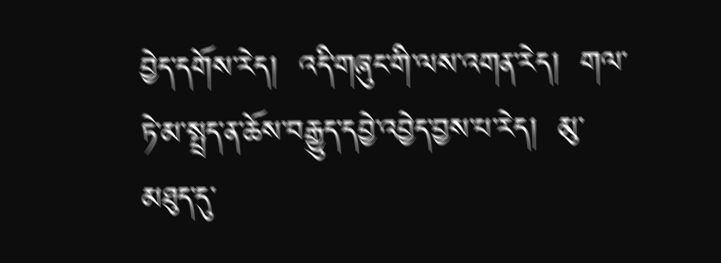བྱེད་དགོས་རེད།  འདི་གཞུང་གི་ལས་འགན་རེད།  གལ་ཏེ་མ་སྤྲད་ན་ཆོས་བརྒྱུད་དབྱེ་འབྱེད་བྱས་པ་རེད།  མུ་མཐུད་དུ་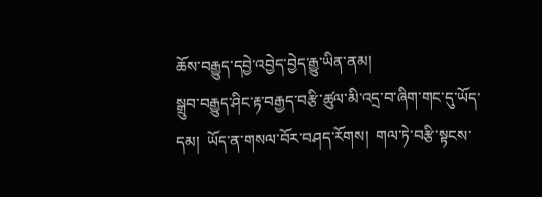ཆོས་བརྒྱུད་དབྱེ་འབྱེད་བྱེད་རྒྱུ་ཡིན་ནམ།
སྒྲུབ་བརྒྱུད་ཤིང་རྟ་བརྒྱད་བརྩི་ཚུལ་མི་འདྲ་བ་ཞིག་གང་དུ་ཡོད་དམ།  ཡོད་ན་གསལ་བོར་བཤད་རོགས།  གལ་ཏེ་བརྩི་སྟངས་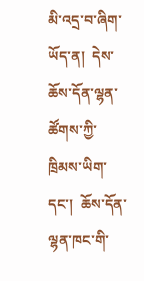མི་འདྲ་བ་ཞིག་ཡོད་ན།  དེས་ཆོས་དོན་ལྷན་ཚོགས་ཀྱི་ཁྲིམས་ཡིག་དང་།  ཆོས་དོན་ལྷན་ཁང་གི་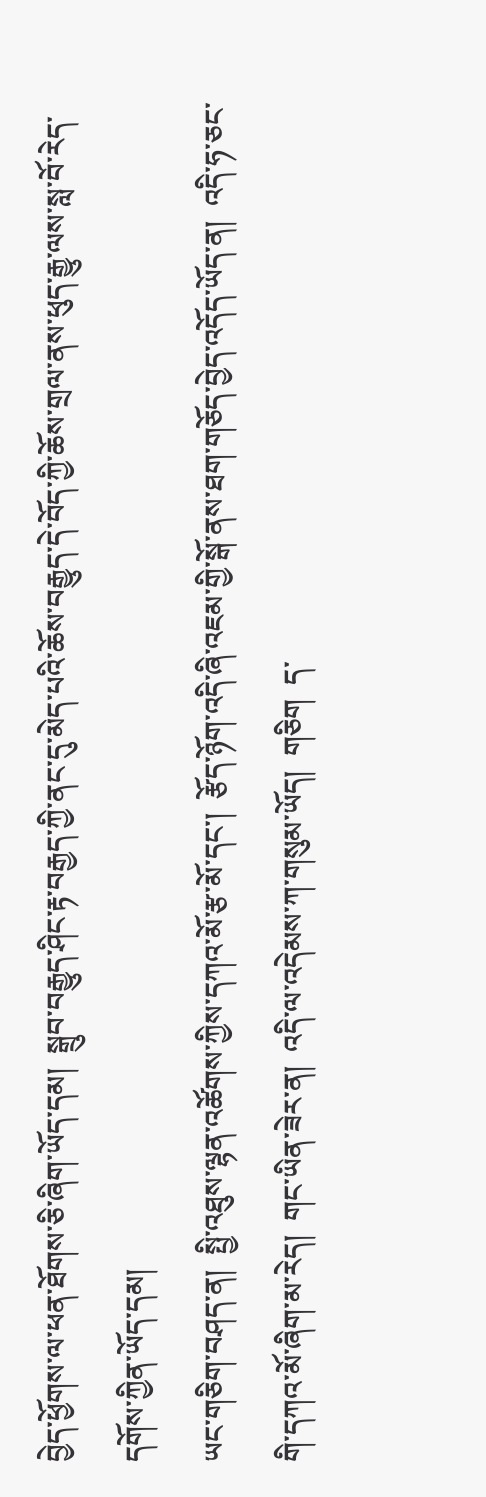བྱེད་ཕྱོགས་ལ་ཕན་ཐོགས་ཅི་ཞིག་ཡོད་དམ།  སྒྲུབ་བརྒྱུད་ཤིང་རྟ་བརྒྱད་ཀྱི་ནང་དུ་མེད་པའི་ཆོས་བརྒྱུད་དེ་བོད་ཀྱི་ཆོས་གྲལ་ནས་ཕུད་རྒྱུ་ལས་སླ་བོ་རེད་དགོས་ཀྱིན་ཡོད་དམ།
ཡང་གཅིག་བཤད་ན།  སྤྱི་འཐུས་ལྷན་འཚོགས་ཀྱིས་དཀའ་མོ་རྩ་མོ་དང་།  རྩོད་ཉོག་འདི་ཞི་འཇམ་གྱི་སྒོ་ནས་ཐག་གཅོད་བྱེད་འདོད་ཡོད་ན།  འདི་ཧ་ཅང་གི་དཀའ་མོ་ཞིག་མ་རེད།  གང་ཡིན་ཟེར་ན།  འདི་ལ་འདེམས་ཀ་གསུམ་ཡོད།  གཅིག  ད་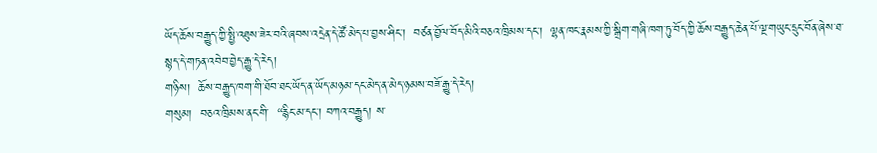ཡོད་ཆོས་བརྒྱུད་ཀྱི་སྤྱི་འཐུས་ཟེར་བའི་ཞབས་འདྲེན་དེ་ཚོ་མེད་པ་བྱས་ཤིང་།  བཙན་བྱོལ་བོད་མིའི་བཅའ་ཁྲིམས་དང་།  ལྷན་ཁང་རྣམས་ཀྱི་སྒྲིག་གཞི་ཁག་ཏུ་བོད་ཀྱི་ཆོས་བརྒྱུད་ཆེན་པོ་ལྔ་གཡུང་དྲུང་བོན་ཞེས་ཐ་སྙད་དེ་གཏན་འབེབ་བྱེད་རྒྱུ་དེ་རེད།
གཉིས།  ཆོས་བརྒྱུད་ཁག་གི་ཐོབ་ཐང་ཡོད་ན་ཡོད་མཉམ་དང་མེད་ན་མེད་ཉམས་བཟོ་རྒྱུ་དེ་རེད།
གསུམ།  བཅའ་ཁྲིམས་ནང་གི་  “རྙིང་མ་དང་། བཀའ་བརྒྱུད། ས་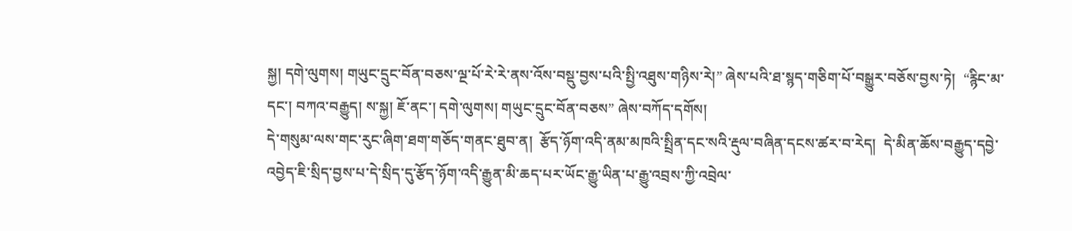སྐྱ། དགེ་ལུགས། གཡུང་དྲུང་བོན་བཅས་ལྔ་པོ་རེ་རེ་ནས་འོས་བསྡུ་བྱས་པའི་སྤྱི་འཐུས་གཉིས་རེ།” ཞེས་པའི་ཐ་སྙད་གཅིག་པོ་བསྒྱུར་བཅོས་བྱས་ཏེ།  “རྙིང་མ་དང་། བཀའ་བརྒྱུད། ས་སྐྱ། ཇོ་ནང་། དགེ་ལུགས། གཡུང་དྲུང་བོན་བཅས” ཞེས་བཀོད་དགོས།
དེ་གསུམ་ལས་གང་རུང་ཞིག་ཐག་གཅོད་གནང་ཐུབ་ན།  རྩོད་ཉོག་འདི་ནམ་མཁའི་སྤྲིན་དང་སའི་རྡུལ་བཞིན་དངས་ཚར་བ་རེད།  དེ་མིན་ཆོས་བརྒྱུད་དབྱེ་འབྱེད་ཇི་སྲིད་བྱས་པ་དེ་སྲིད་དུ་རྩོད་ཉོག་འདི་རྒྱུན་མི་ཆད་པར་ཡོང་རྒྱུ་ཡིན་པ་རྒྱུ་འབྲས་ཀྱི་འབྲེལ་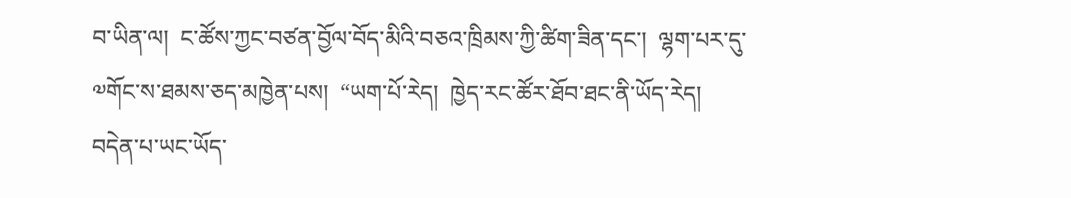བ་ཡིན་ལ།  ང་ཚོས་ཀྱང་བཙན་བྱོལ་བོད་མིའི་བཅའ་ཁྲིམས་ཀྱི་ཚིག་ཟིན་དང་།  ལྷག་པར་དུ་༧གོང་ས་ཐམས་ཅད་མཁྱེན་པས།  “ཡག་པོ་རེད།  ཁྱེད་རང་ཚོར་ཐོབ་ཐང་ནི་ཡོད་རེད།  བདེན་པ་ཡང་ཡོད་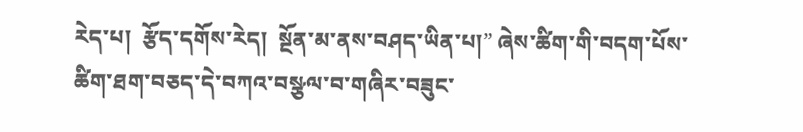རེད་པ།  རྩོད་དགོས་རེད།  སྔོན་མ་ནས་བཤད་ཡིན་པ།” ཞེས་ཚིག་གི་བདག་པོས་ཚིག་ཐག་བཅད་དེ་བཀའ་བསྩལ་བ་གཞིར་བཟུང་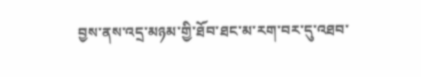བྱས་ནས་འདྲ་མཉམ་གྱི་ཐོབ་ཐང་མ་རག་བར་དུ་འཐབ་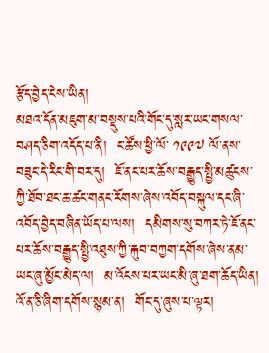རྩོད་བྱེད་ངེས་ཡིན།
མཐའ་དོན་མཇུག་མ་བསྡུས་པའི་གོང་དུ་སླར་ཡང་གསལ་བཤད་ཅིག་འདོད་པ་ནི།  ང་ཚོས་ཕྱི་ལོ་ ༡༩༩༧ ལོ་ནས་བཟུང་དེ་རིང་གི་བར་དུ།  ཇོ་ནང་པར་ཆོས་བརྒྱུད་སྤྱི་མཚུངས་ཀྱི་ཐོབ་ཐང་ཆ་ཚང་གནང་རོགས་ཞེས་འབོད་བསྐུལ་དང་ཞི་འབོད་བྱེད་བཞིན་ཡོད་པ་ལས།  དམིགས་སུ་བཀར་ཏེ་ཇོ་ནང་པར་ཆོས་བརྒྱུད་སྤྱི་འཐུས་ཀྱི་རྐུབ་བཀྱག་དགོས་ཞེས་ནམ་ཡང་ཞུ་མྱོང་མེད་ལ།  མ་འོངས་པར་ཡང་མི་ཞུ་ཐག་ཆོད་ཡིན།  འོ་ན་ཅི་ཞིག་དགོས་སྙམ་ན།  གོང་དུ་ཞུས་པ་ལྟར།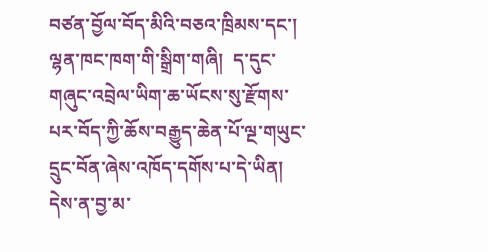བཙན་བྱོལ་བོད་མིའི་བཅའ་ཁྲིམས་དང་།  ལྷན་ཁང་ཁག་གི་སྒྲིག་གཞི།  ད་དུང་གཞུང་འབྲེལ་ཡིག་ཆ་ཡོངས་སུ་རྫོགས་པར་བོད་ཀྱི་ཆོས་བརྒྱུད་ཆེན་པོ་ལྔ་གཡུང་དྲུང་བོན་ཞེས་འཁོད་དགོས་པ་དེ་ཡིན།  དེས་ན་བྱ་མ་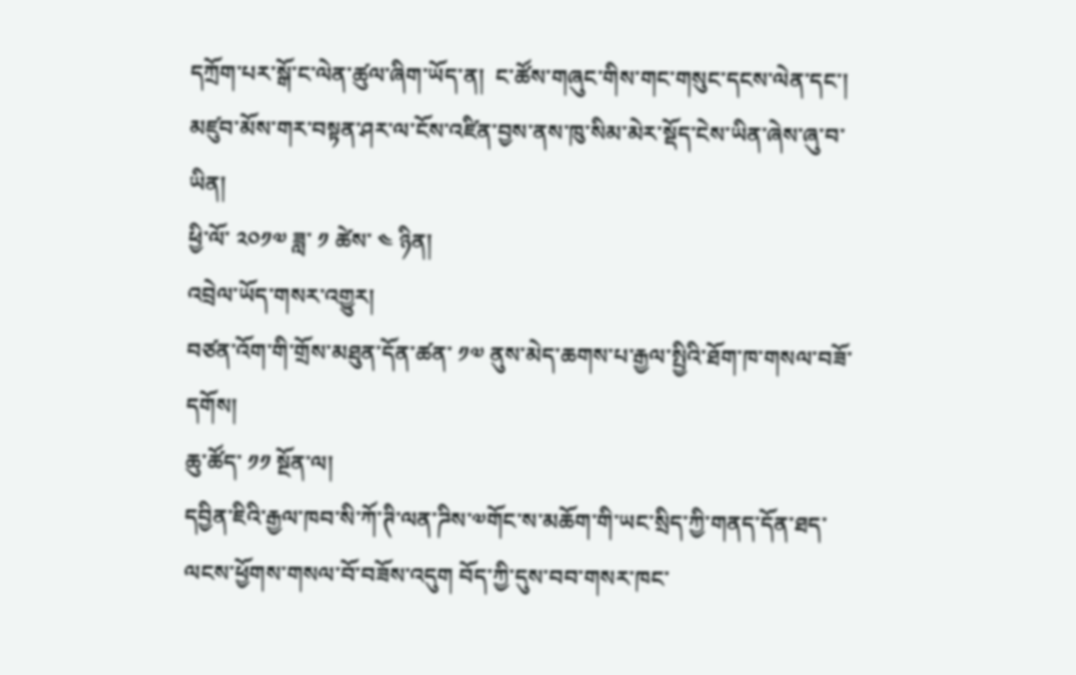དཀྲོག་པར་སྒོ་ང་ལེན་ཚུལ་ཞིག་ཡོད་ན།  ང་ཚོས་གཞུང་གིས་གང་གསུང་དངས་ལེན་དང་།  མཛུབ་མོས་གར་བསྟན་ཤར་ལ་ངོས་འཛིན་བྱས་ནས་ཁུ་སིམ་མེར་སྡོད་ངེས་ཡིན་ཞེས་ཞུ་བ་ཡིན།
ཕྱི་ལོ་ ༢༠༡༧ ཟླ་ ༡ ཚེས་ ༤ ཉིན།
འབྲེལ་ཡོད་གསར་འགྱུར།
བཙན་འོག་གི་གྲོས་མཐུན་དོན་ཚན་ ༡༧ ནུས་མེད་ཆགས་པ་རྒྱལ་སྤྱིའི་ཐོག་ཁ་གསལ་བཟོ་དགོས།
ཆུ་ཚོད་ ༡༡ སྔོན་ལ།
དབྱིན་ཇིའི་རྒྱལ་ཁབ་སི་ཀོ་ཊི་ལན་ཌིས་༧གོང་ས་མཆོག་གི་ཡང་སྲིད་ཀྱི་གནད་དོན་ཐད་ལངས་ཕྱོགས་གསལ་བོ་བཟོས་འདུག བོད་ཀྱི་དུས་བབ་གསར་ཁང་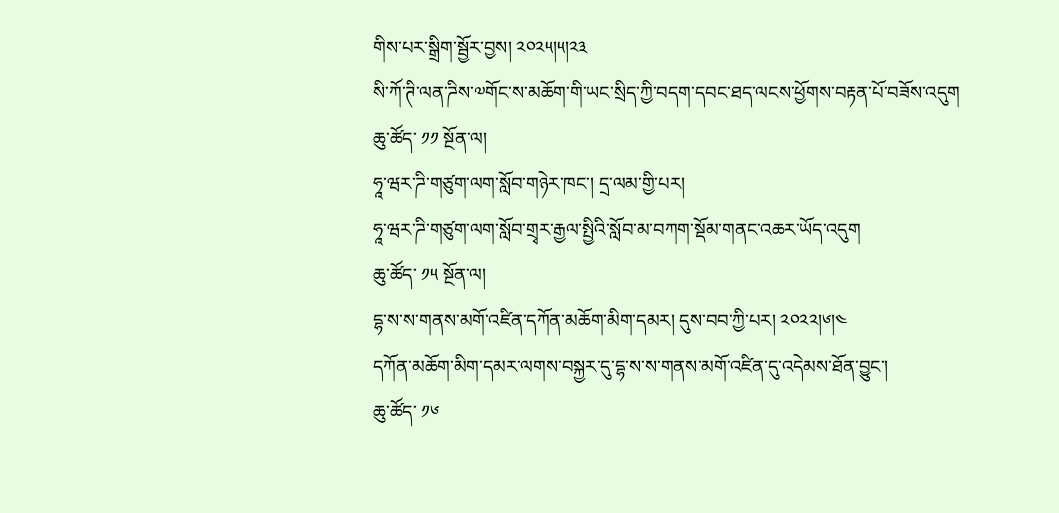གིས་པར་སྒྲིག་སྦྱོར་བྱས། ༢༠༢༥།༥།༢༣
སི་ཀོ་ཊི་ལན་ཌིས་༧གོང་ས་མཆོག་གི་ཡང་སྲིད་ཀྱི་བདག་དབང་ཐད་ལངས་ཕྱོགས་བརྟན་པོ་བཟོས་འདུག
ཆུ་ཚོད་ ༡༡ སྔོན་ལ།
ཧཱ་ཝར་ཌི་གཙུག་ལག་སློབ་གཉེར་ཁང་། དྲ་ལམ་གྱི་པར།
ཧཱ་ཝར་ཌི་གཙུག་ལག་སློབ་གྲྭར་རྒྱལ་སྤྱིའི་སློབ་མ་བཀག་སྡོམ་གནང་འཆར་ཡོད་འདུག
ཆུ་ཚོད་ ༡༥ སྔོན་ལ།
དྷ་ས་ས་གནས་མགོ་འཛིན་དཀོན་མཆོག་མིག་དམར། དུས་བབ་ཀྱི་པར། ༢༠༢༢།༦།༤
དཀོན་མཆོག་མིག་དམར་ལགས་བསྐྱར་དུ་དྷ་ས་ས་གནས་མགོ་འཛིན་དུ་འདེམས་ཐོན་བྱུང་།
ཆུ་ཚོད་ ༡༦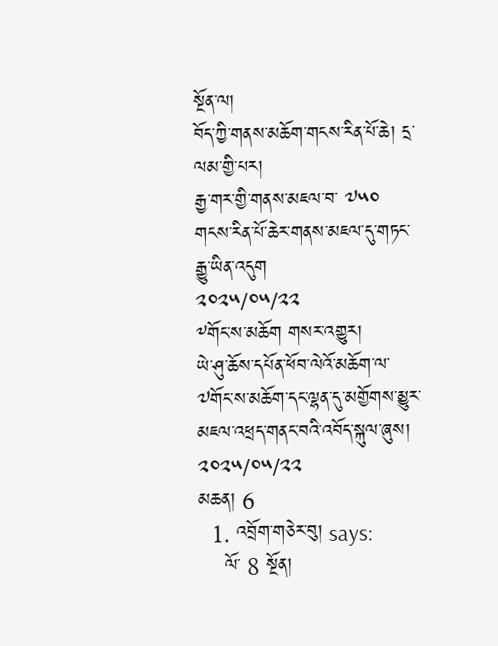སྔོན་ལ།
བོད་ཀྱི་གནས་མཆོག་གངས་རིན་པོ་ཆེ། དྲ་ལམ་གྱི་པར།
རྒྱ་གར་གྱི་གནས་མཇལ་བ་ ༧༥༠ གངས་རིན་པོ་ཆེར་གནས་མཇལ་དུ་གཏང་རྒྱུ་ཡིན་འདུག
༢༠༢༥/༠༥/༢༢
༸གོང་ས་མཆོག གསར་འགྱུར།
ཡེ་ཤུ་ཆོས་དཔོན་ཕོབ་ལེའོ་མཆོག་ལ་༧གོང་ས་མཆོག་དང་ལྷན་དུ་མགྱོགས་མྱུར་མཇལ་འཕྲད་གནང་བའི་འབོད་སྐུལ་ཞུས།
༢༠༢༥/༠༥/༢༢
མཆན། 6
  1. འབྲོག་གཅེར་བུ། says:
    ལོ་ 8 སྔོན།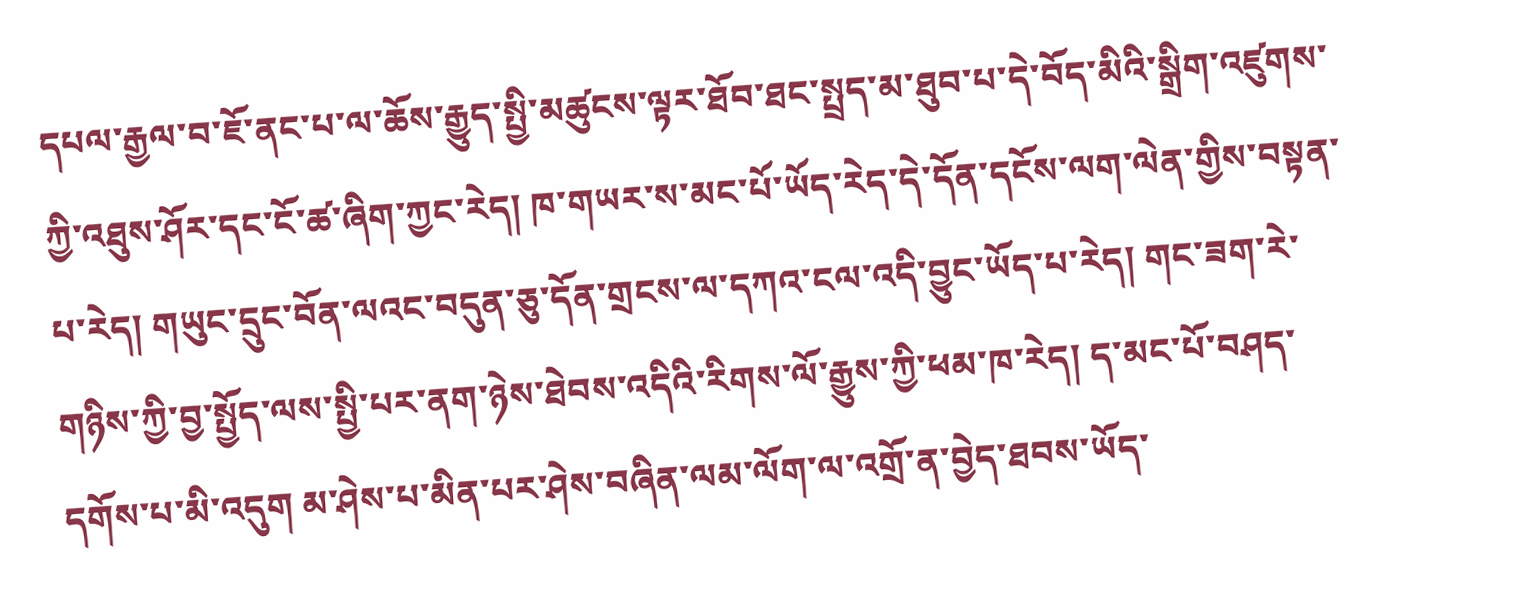དཔལ་རྒྱལ་བ་ཇོ་ནང་པ་ལ་ཆོས་རྒྱུད་སྤྱི་མཚུངས་ལྟར་ཐོབ་ཐང་སྤྲད་མ་ཐུབ་པ་དེ་བོད་མིའི་སྒྲིག་འཛུགས་ཀྱི་འཐུས་ཤོར་དང་ངོ་ཚ་ཞིག་ཀྱང་རེད། ཁ་གཡར་ས་མང་པོ་ཡོད་རེད་དེ་དོན་དངོས་ལག་ལེན་གྱིས་བསྟན་པ་རེད། གཡུང་དྲུང་བོན་ལའང་བདུན་ཅུ་དོན་གྲངས་ལ་དཀའ་ངལ་འདི་བྱུང་ཡོད་པ་རེད། གང་ཟག་རེ་གཉིས་ཀྱི་བྱ་སྤྱོད་ལས་སྤྱི་པར་ནག་ཉེས་ཐེབས་འདིའི་རིགས་ལོ་རྒྱུས་ཀྱི་ཕམ་ཁ་རེད། ད་མང་པོ་བཤད་དགོས་པ་མི་འདུག མ་ཤེས་པ་མིན་པར་ཤེས་བཞིན་ལམ་ལོག་ལ་འགྲོ་ན་བྱེད་ཐབས་ཡོད་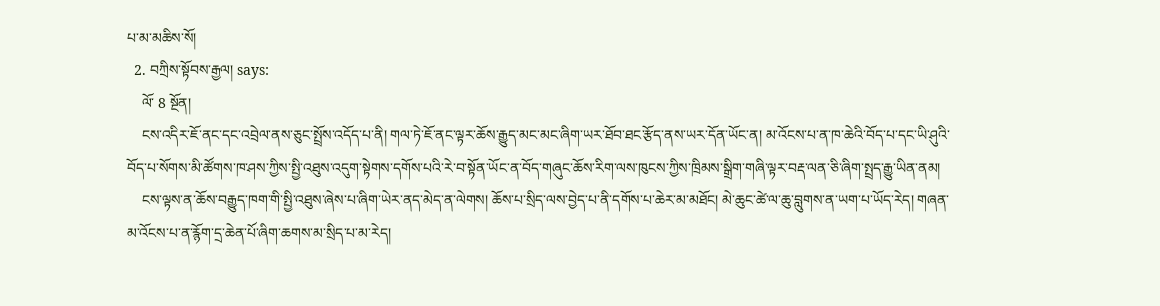པ་མ་མཆིས་སོ།
  2. བཀྲིས་སྟོབས་རྒྱལ། says:
    ལོ་ 8 སྔོན།
    ངས་འདིར་ཇོ་ནང་དང་འབྲེལ་ནས་ཅུང་སྤྲོས་འདོད་པ་ནི། གལ་ཏེ་ཇོ་ནང་ལྟར་ཆོས་རྒྱུད་མང་མང་ཞིག་ཡར་ཐོབ་ཐང་རྩོད་ནས་ཡར་དོན་ཡོང་ན། མ་འོངས་པ་ན་ཁ་ཆེའི་བོད་པ་དང་ཡི་ཤུའི་བོད་པ་སོགས་མི་ཚོགས་ཁ་ཤས་ཀྱིས་སྤྱི་འཐུས་འདུག་སྟེགས་དགོས་པའི་རེ་བ་སྟོན་ཡོང་ན་བོད་གཞུང་ཆོས་རིག་ལས་ཁུངས་ཀྱིས་ཁྲིམས་སྒྲིག་གཞི་ལྟར་བརྡ་ལན་ཅི་ཞིག་སྤྲད་རྒྱུ་ཡིན་ནམ།
    ངས་ལྟས་ན་ཆོས་བརྒྱུད་ཁག་གི་སྤྱི་འཐུས་ཞེས་པ་ཞིག་ཡེར་ནད་མེད་ན་ལེགས། ཆོས་པ་སྲིད་ལས་བྱེད་པ་ནི་དགོས་པ་ཆེར་མ་མཐོང། མེ་ཆུང་ཚེ་ལ་ཆུ་བླུགས་ན་ཡག་པ་ཡོད་རེད། གཞན་མ་འོངས་པ་ན་རྙོག་དྲ་ཆེན་པོ་ཞིག་ཆགས་མ་སྲིད་པ་མ་རེད།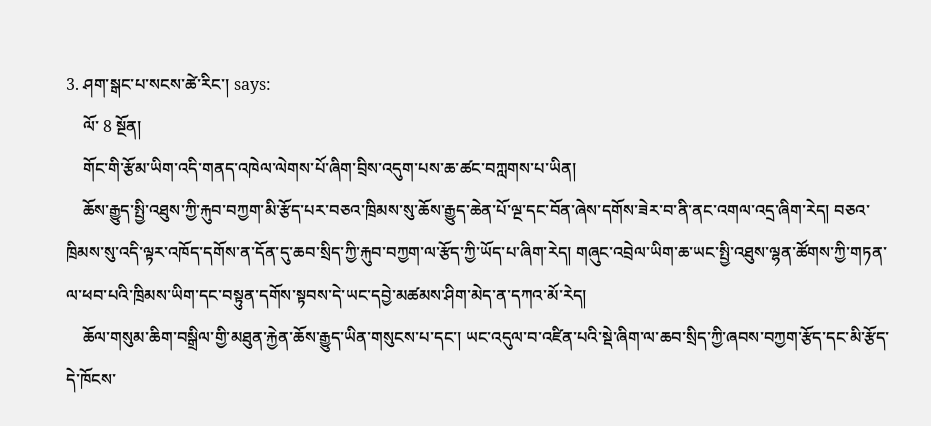3. ཤག་སྒང་པ་སངས་ཚེ་རིང་། says:
    ལོ་ 8 སྔོན།
    གོང་གི་རྩོམ་ཡིག་འདི་གནད་འཁེལ་ལེགས་པོ་ཞིག་བྲིས་འདུག་པས་ཆ་ཚང་བཀླགས་པ་ཡིན།
    ཆོས་རྒྱུད་སྤྱི་འཐུས་ཀྱི་རྐུབ་བཀྱག་མི་རྩོད་པར་བཅའ་ཁྲིམས་སུ་ཆོས་རྒྱུད་ཆེན་པོ་ལྔ་དང་བོན་ཞེས་དགོས་ཟེར་བ་ནི་ནང་འགལ་འདྲ་ཞིག་རེད། བཅའ་ཁྲིམས་སུ་འདི་ལྟར་འཁོད་དགོས་ན་དོན་དུ་ཆབ་སྲིད་ཀྱི་རྐུབ་བཀྱག་ལ་རྩོད་ཀྱི་ཡོད་པ་ཞིག་རེད། གཞུང་འབྲེལ་ཡིག་ཆ་ཡང་སྤྱི་འཐུས་ལྷན་ཚོགས་ཀྱི་གཏན་ལ་ཕབ་པའི་ཁྲིམས་ཡིག་དང་བསྟུན་དགོས་སྟབས་དེ་ཡང་དབྱེ་མཚམས་ཤིག་མེད་ན་དཀའ་མོ་རེད།
    ཆོལ་གསུམ་ཆིག་བསྒྲིལ་གྱི་མཐུན་རྐྱེན་ཆོས་རྒྱུད་ཡིན་གསུངས་པ་དང་། ཡང་འདུལ་བ་འཛིན་པའི་སྡེ་ཞིག་ལ་ཆབ་སྲིད་ཀྱི་ཞབས་བཀྱག་རྩོད་དང་མི་རྩོད་དེ་ཁོངས་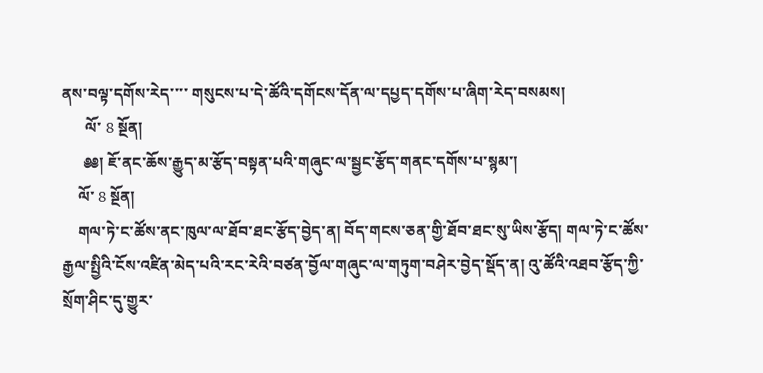ནས་བལྟ་དགོས་རེད་་་་ གསུངས་པ་དེ་ཚོའི་དགོངས་དོན་ལ་དཔྱད་དགོས་པ་ཞིག་རེད་བསམས།
      ལོ་ 8 སྔོན།
      ༅༅། ཇོ་ནང་ཆོས་རྒྱུད་མ་རྩོད་བསྟན་པའི་གཞུང་ལ་སྦྱང་རྩོད་གནང་དགོས་པ་སྙམ་།
    ལོ་ 8 སྔོན།
    གལ་ཏེ་ང་ཚོས་ནང་ཁུལ་ལ་ཐོབ་ཐང་རྩོད་བྱེད་ན། བོད་གངས་ཅན་གྱི་ཐོབ་ཐང་སུ་ཡིས་རྩོད། གལ་ཏེ་ང་ཚོས་རྒྱལ་སྤྱིའི་ངོས་འཛིན་མེད་པའི་རང་རེའི་བཙན་བྱོལ་གཞུང་ལ་གཏུག་བཤེར་བྱེད་སྡོད་ན། འུ་ཚོའི་འཐབ་རྩོད་ཀྱི་སྲོག་ཤིང་དུ་གྱུར་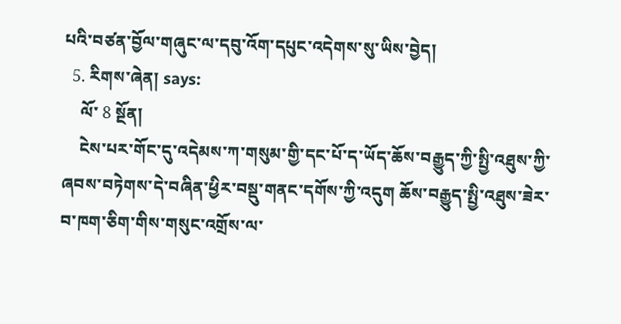པའི་བཙན་བྱོལ་གཞུང་ལ་དབུ་འོག་དཔུང་འདེགས་སུ་ཡིས་བྱེད།
  5. རིགས་ཞེན། says:
    ལོ་ 8 སྔོན།
    ངེས་པར་གོང་དུ་འདེམས་ཀ་གསུམ་གྱི་དང་པོ་ད་ཡོད་ཆོས་བརྒྱུད་ཀྱི་སྤྱི་འཐུས་ཀྱི་ཞབས་བཏེགས་དེ་བཞིན་ཕྱིར་བསྡུ་གནང་དགོས་ཀྱི་འདུག ཆོས་བརྒྱུད་སྤྱི་འཐུས་ཟེར་བ་ཁག་ཅིག་གིས་གསུང་འགྲོས་ལ་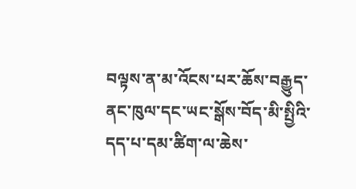བལྟས་ན་མ་འོངས་པར་ཆོས་བརྒྱུད་ནང་ཁུལ་དང་ཡང་སྒོས་བོད་མི་སྤྱིའི་དད་པ་དམ་ཚིག་ལ་ཆེས་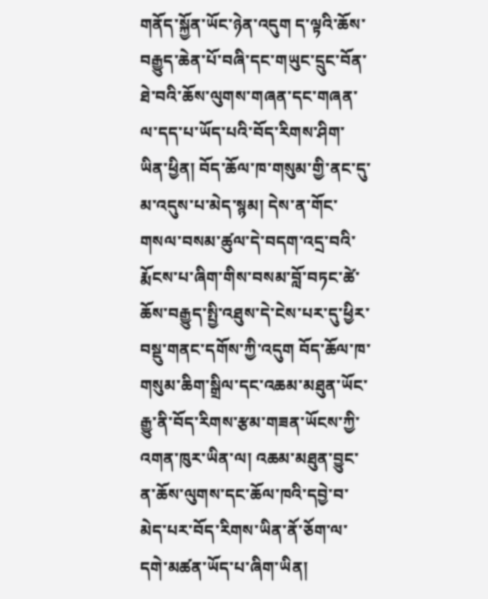གནོད་སྐྱོན་ཡོང་ཉེན་འདུག ད་ལྟའི་ཆོས་བརྒྱུད་ཆེན་པོ་བཞི་དང་གཡུང་དྲུང་བོན་ཐེ་བའི་ཆོས་ལུགས་གཞན་དང་གཞན་ལ་དད་པ་ཡོད་པའི་བོད་རིགས་ཤིག་ཡིན་ཕྱིན། བོད་ཆོལ་ཁ་གསུམ་གྱི་ནང་དུ་མ་འདུས་པ་མེད་སྙམ། དེས་ན་གོང་གསལ་བསམ་ཚུལ་དེ་བདག་འདྲ་བའི་རྨོངས་པ་ཞིག་གིས་བསམ་བློ་བཏང་ཚེ་ཆོས་བརྒྱུད་སྤྱི་འཐུས་དེ་ངེས་པར་དུ་ཕྱིར་བསྡུ་གནང་དགོས་ཀྱི་འདུག བོད་ཆོལ་ཁ་གསུམ་ཆིག་སྒྲིལ་དང་འཆམ་མཐུན་ཡོང་རྒྱུ་ནི་བོད་རིགས་རྩམ་གཟན་ཡོངས་ཀྱི་འགན་ཁུར་ཡིན་ལ། འཆམ་མཐུན་བྱུང་ན་ཆོས་ལུགས་དང་ཆོལ་ཁའི་དབྱེ་བ་མེད་པར་བོད་རིགས་ཡིན་ནོ་ཅོག་ལ་དགེ་མཚན་ཡོད་པ་ཞིག་ཡིན།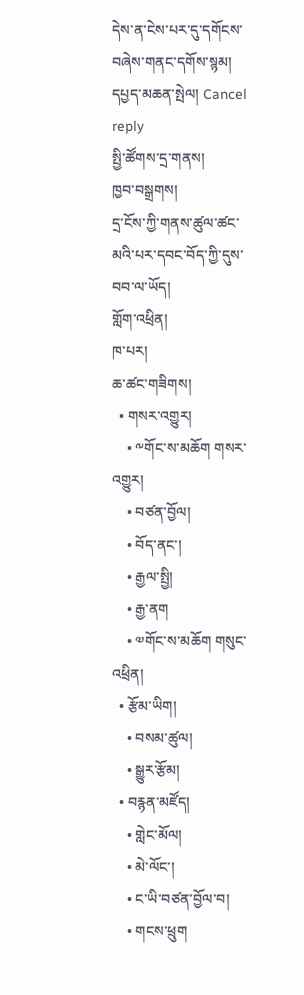དེས་ན་ངེས་པར་དུ་དགོངས་བཞེས་གནང་དགོས་སྙམ།
དཔྱད་མཆན་སྤེལ། Cancel reply
སྤྱི་ཚོགས་དྲ་གནས།
ཁྱབ་བསྒྲགས།
དྲ་ངོས་ཀྱི་གནས་ཚུལ་ཚང་མའི་པར་དབང་བོད་ཀྱི་དུས་བབ་ལ་ཡོད།
གློག་འཕྲིན།
ཁ་པར།
ཆ་ཚང་གཟིགས།
  • གསར་འགྱུར།
    • ༸གོང་ས་མཆོག གསར་འགྱུར།
    • བཙན་བྱོལ།
    • བོད་ནང་།
    • རྒྱལ་སྤྱི།
    • རྒྱ་ནག
    • ༧གོང་ས་མཆོག གསུང་འཕྲིན།
  • རྩོམ་ཡིག།
    • བསམ་ཚུལ།
    • སྒྱུར་རྩོམ།
  • བརྙན་མཛོད།
    • གླེང་མོལ།
    • མེ་ལོང་།
    • ང་ཡི་བཙན་བྱོལ་བ།
    • གངས་ཕྲུག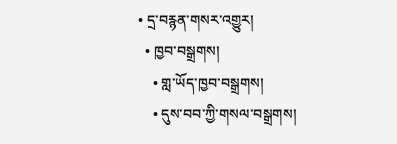• དྲ་བརྙན་གསར་འགྱུར།
  • ཁྱབ་བསྒྲགས།
    • གླ་ཡོད་ཁྱབ་བསྒྲགས།
    • དུས་བབ་ཀྱི་གསལ་བསྒྲགས།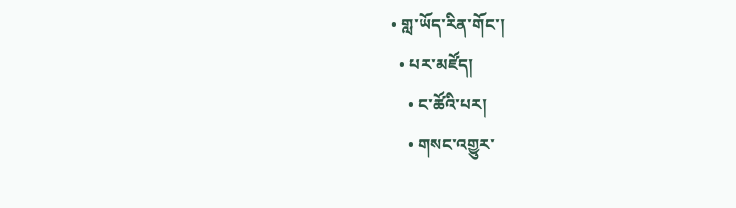• གླ་ཡོད་རིན་གོང་།
  • པར་མཛོད།
    • ང་ཚོའི་པར།
    • གསང་འགྱུར་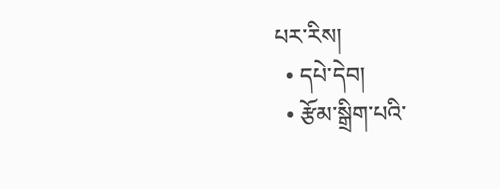པར་རིས།
  • དཔེ་དེབ།
  • རྩོམ་སྒྲིག་པའི་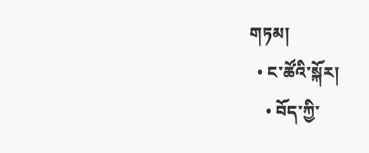གཏམ།
  • ང་ཚོའི་སྐོར།
    • བོད་ཀྱི་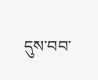དུས་བབ་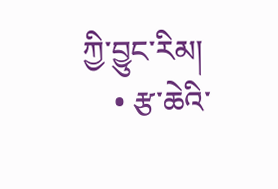ཀྱི་བྱུང་རིམ།
    • རྩ་ཆེའི་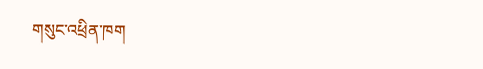གསུང་འཕྲིན་ཁག